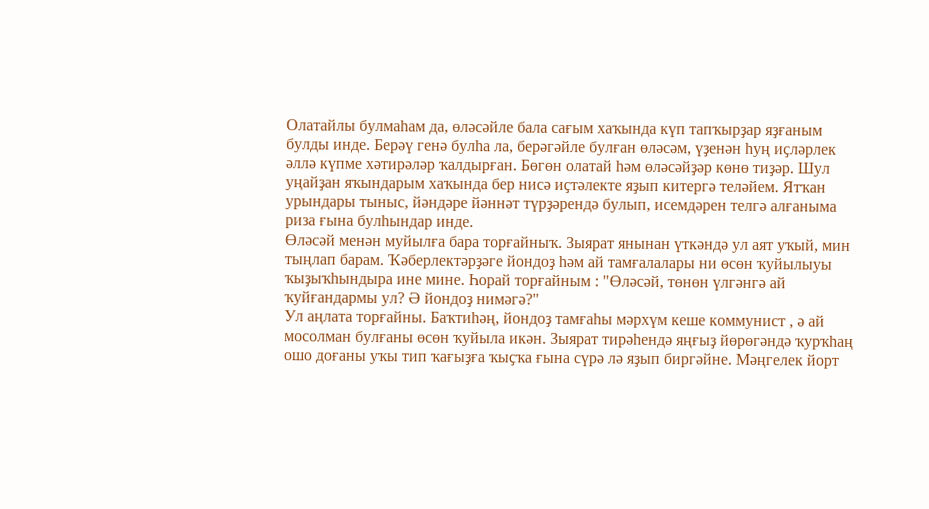Олатайлы булмаһам да, өләсәйле бала сағым хаҡында күп тапҡырҙар яҙғаным булды инде. Берәү генә булһа ла, берәгәйле булған өләсәм, үҙенән һуң иҫләрлек әллә күпме хәтирәләр ҡалдырған. Бөгөн олатай һәм өләсәйҙәр көнө тиҙәр. Шул уңайҙан яҡындарым хаҡында бер нисә иҫтәлекте яҙып китергә теләйем. Ятҡан урындары тыныс, йәндәре йәннәт түрҙәрендә булып, исемдәрен телгә алғаныма риза ғына булһындар инде.
Өләсәй менән муйылға бара торғайныҡ. Зыярат янынан үткәндә ул аят уҡый, мин тыңлап барам. Ҡәберлектәрҙәге йондоҙ һәм ай тамғалалары ни өсөн ҡуйылыуы ҡыҙыҡһындыра ине мине. Һорай торғайным : "Өләсәй, төнөн үлгәнгә ай ҡуйғандармы ул? Ә йондоҙ нимәгә?"
Ул аңлата торғайны. Баҡтиһәң, йондоҙ тамғаһы мәрхүм кеше коммунист , ә ай мосолман булғаны өсөн ҡуйыла икән. Зыярат тирәһендә яңғыҙ йөрөгәндә ҡурҡһаң ошо доғаны уҡы тип ҡағыҙға ҡыҫҡа ғына сүрә лә яҙып биргәйне. Мәңгелек йорт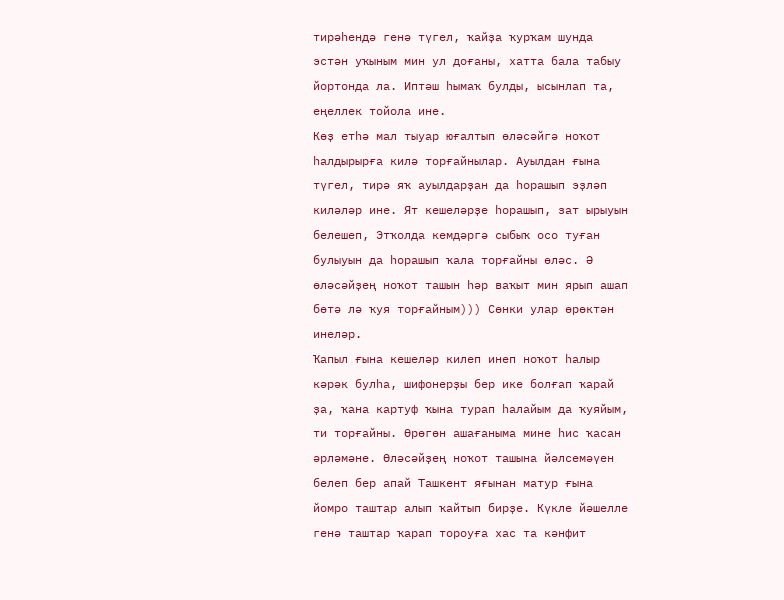тирәһендә генә түгел, ҡайҙа ҡурҡам шунда эстән уҡыным мин ул доғаны, хатта бала табыу йортонда ла. Иптәш һымаҡ булды, ысынлап та, еңеллек тойола ине.
Көҙ етһә мал тыуар юғалтып өләсәйгә ноҡот һалдырырға килә торғайнылар. Ауылдан ғына түгел, тирә яҡ ауылдарҙан да һорашып эҙләп киләләр ине. Ят кешеләрҙе һорашып, зат ырыуын белешеп, Этҡолда кемдәргә сыбыҡ осо туған булыуын да һорашып ҡала торғайны өләс. Ә өләсәйҙең ноҡот ташын һәр ваҡыт мин ярып ашап бөтә лә ҡуя торғайным))) Сөнки улар өрөктән инеләр.
Ҡапыл ғына кешеләр килеп инеп ноҡот һалыр кәрәк булһа, шифонерҙы бер ике болғап ҡарай ҙа, ҡана картуф ҡына турап һалайым да ҡуяйым, ти торғайны. Өрөгөн ашағаныма мине һис ҡасан әрләмәне. Өләсәйҙең ноҡот ташына йәлсемәүен белеп бер апай Ташкент яғынан матур ғына йомро таштар алып ҡайтып бирҙе. Күкле йәшелле генә таштар ҡарап тороуға хас та кәнфит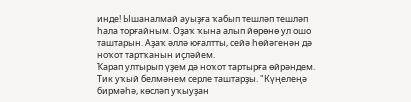инде! Ышаналмай ауыҙға ҡабып тешләп тешләп һала торғайным. Оҙаҡ ҡына алып йөрөнө ул ошо таштарын. Аҙаҡ әллә юғалтты, сейә һөйәгенән дә ноҡот тартҡанын иҫләйем.
Ҡарап ултырып үҙем дә ноҡот тартырға өйрәндем. Тик уҡый белмәнем серле таштарҙы. "Күңелеңә бирмәһә, көсләп уҡыуҙан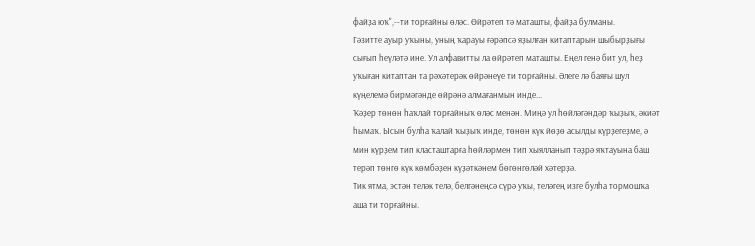файҙа юҡ",--ти торғайны өләс. Өйрәтеп тә маташты, файҙа булманы.
Гәзитте ауыр уҡыны, уның ҡарауы ғәрәпсә яҙылған китаптарын шыбырҙығы сығып һеүләтә ине. Ул алфавитты ла өйрәтеп маташты. Еңел генә бит ул, һеҙ уҡыған китаптан та рәхәтерәк өйрәнеүе ти торғайны. Әлеге лә баяғы шул күңелемә бирмәгәнде өйрәнә алмағанмын инде...
Ҡәҙер төнөн һаҡлай торғайныҡ өләс менән. Миңә ул һөйләгәндәр ҡыҙыҡ, әкиәт һымаҡ. Ысын булһа ҡалай ҡыҙыҡ инде, төнөн күк йөҙө асылды күрҙегеҙме, ә мин күрҙем тип класташтарға һөйләрмен тип хыялланып тәҙрә яҡтауына баш терәп төнгө күк көмбәҙен күҙәткәнем бөгөнгөләй хәтерҙә.
Тик ятма, эстән теләк телә, белгәнеңсә сүрә уҡы, теләгең изге булһа тормошҡа аша ти торғайны.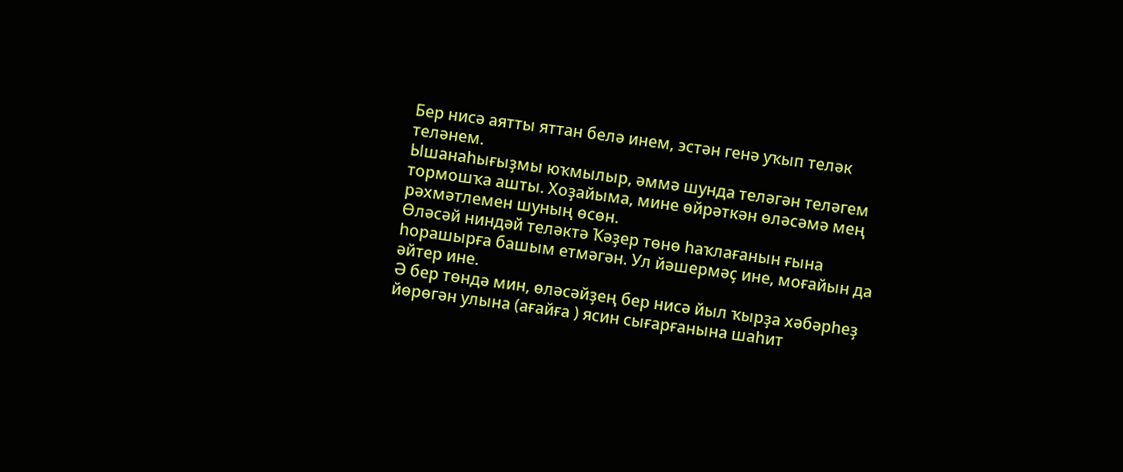Бер нисә аятты яттан белә инем, эстән генә уҡып теләк теләнем.
Ышанаһығыҙмы юҡмылыр, әммә шунда теләгән теләгем тормошҡа ашты. Хоҙайыма, мине өйрәткән өләсәмә мең рәхмәтлемен шуның өсөн.
Өләсәй ниндәй теләктә Ҡәҙер төнө һаҡлағанын ғына һорашырға башым етмәгән. Ул йәшермәҫ ине, моғайын да әйтер ине.
Ә бер төндә мин, өләсәйҙең бер нисә йыл ҡырҙа хәбәрһеҙ йөрөгән улына (ағайға ) ясин сығарғанына шаһит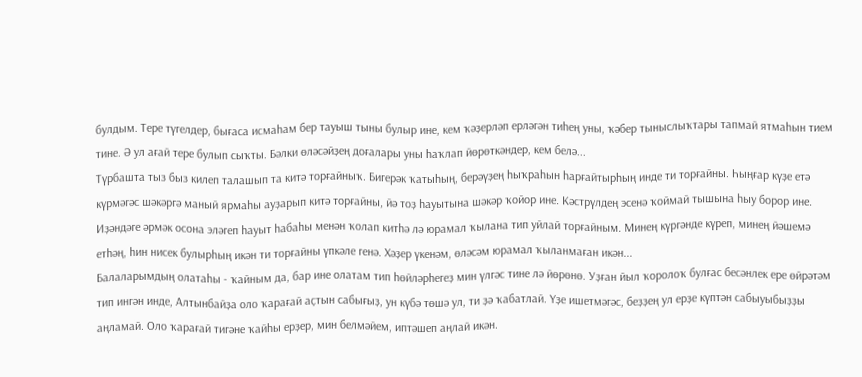булдым. Тере түгелдер, бығаса исмаһам бер тауыш тыны булыр ине, кем ҡәҙерләп ерләгән тиһең уны, ҡәбер тыныслыҡтары тапмай ятмаһын тием тине. Ә ул ағай тере булып сыҡты. Бәлки өләсәйҙең доғалары уны һаҡлап йөрөткәндер, кем белә...
Түрбашта тыз быз килеп талашып та китә торғайныҡ. Бигерәк ҡатыһың, берәүҙең һыҡраһын һарғайтырһың инде ти торғайны. Һыңғар күҙе етә күрмәгәс шәкәргә маный ярмаһы ауҙарып китә торғайны, йә тоҙ һауытына шәкәр ҡойор ине. Кәстрүлдең эсенә ҡоймай тышына һыу борор ине. Иҙәндәге әрмәк осона эләгеп һауыт һабаһы менән ҡолап китһә лә юрамал ҡылана тип уйлай торғайным. Минең күргәнде күреп, минең йәшемә етһәң, һин нисек булырһың икән ти торғайны үпкәле генә. Хәҙер үкенәм, өләсәм юрамал ҡыланмаған икән...
Балаларымдың олатаһы - ҡайным да, бар ине олатам тип һөйләрһегеҙ мин үлгәс тине лә йөрөнө. Уҙған йыл ҡоролоҡ булғас бесәнлек ере өйрәтәм тип ингән инде, Алтынбайҙа оло ҡарағай аҫтын сабығыҙ, ун күбә төшә ул, ти ҙә ҡабатлай. Үҙе ишетмәгәс, беҙҙең ул ерҙе күптән сабыуыбыҙҙы аңламай. Оло ҡарағай тигәне ҡайһы ерҙер, мин белмәйем, иптәшеп аңлай икән.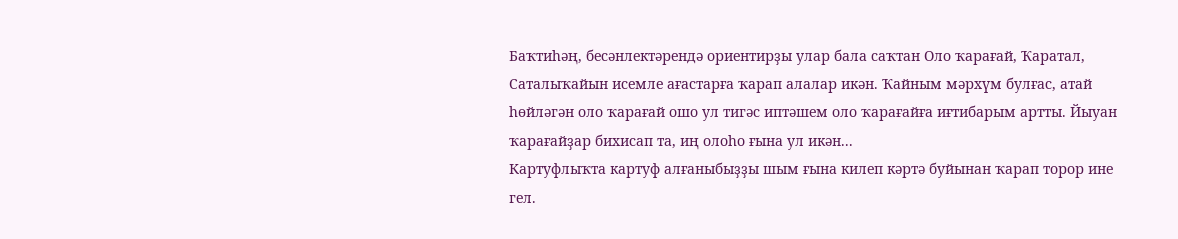Баҡтиһәң, бесәнлектәрендә ориентирҙы улар бала саҡтан Оло ҡарағай, Ҡаратал, Саталыҡайын исемле ағастарға ҡарап алалар икән. Ҡайным мәрхүм булғас, атай һөйләгән оло ҡарағай ошо ул тигәс иптәшем оло ҡарағайға иғтибарым артты. Йыуан ҡарағайҙар бихисап та, иң олоһо ғына ул икән...
Картуфлыҡта картуф алғаныбыҙҙы шым ғына килеп кәртә буйынан ҡарап торор ине гел.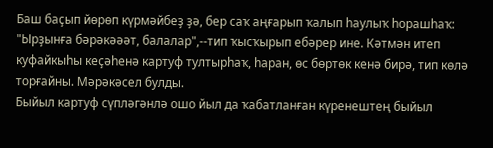Баш баҫып йөрөп күрмәйбеҙ ҙә, бер саҡ аңғарып ҡалып һаулыҡ һорашһаҡ: "Ырҙынға бәрәкәәәт, балалар",--тип ҡысҡырып ебәрер ине. Кәтмән итеп куфайкыһы кеҫәһенә картуф тултырһаҡ, һаран, өс бөртөк кенә бирә, тип көлә торғайны. Мәрәкәсел булды.
Быйыл картуф сүпләгәнлә ошо йыл да ҡабатланған күренештең быйыл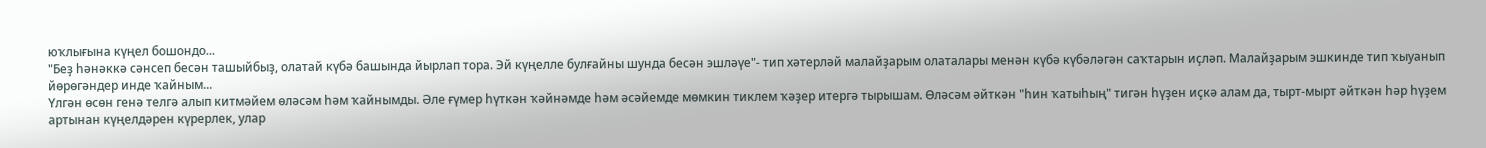юҡлығына күңел бошондо...
"Беҙ һәнәккә сәнсеп бесән ташыйбыҙ, олатай күбә башында йырлап тора. Эй күңелле булғайны шунда бесән эшләүе"- тип хәтерләй малайҙарым олаталары менән күбә күбәләгән саҡтарын иҫләп. Малайҙарым эшкинде тип ҡыуанып йөрөгәндер инде ҡайным...
Үлгән өсөн генә телгә алып китмәйем өләсәм һәм ҡайнымды. Әле ғүмер һүткән ҡәйнәмде һәм әсәйемде мөмкин тиклем ҡәҙер итергә тырышам. Өләсәм әйткән "һин ҡатыһың" тигән һүҙен иҫкә алам да, тырт-мырт әйткән һәр һүҙем артынан күңелдәрен күрерлек, улар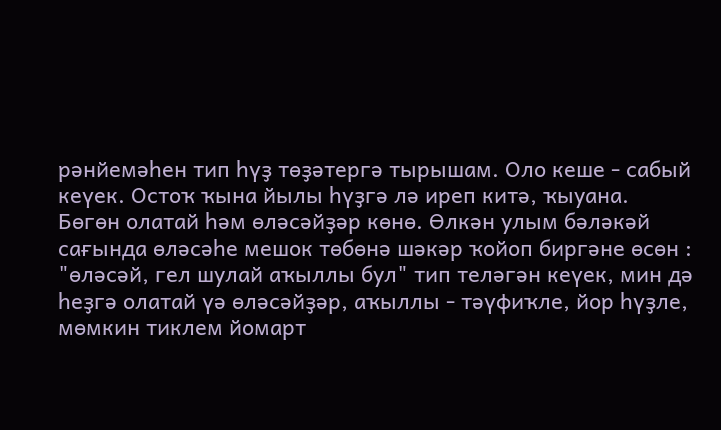рәнйемәһен тип һүҙ төҙәтергә тырышам. Оло кеше - сабый кеүек. Остоҡ ҡына йылы һүҙгә лә иреп китә, ҡыуана.
Бөгөн олатай һәм өләсәйҙәр көнө. Өлкән улым бәләкәй сағында өләсәһе мешок төбөнә шәкәр ҡойоп биргәне өсөн : "өләсәй, гел шулай аҡыллы бул" тип теләгән кеүек, мин дә һеҙгә олатай үә өләсәйҙәр, аҡыллы - тәүфиҡле, йор һүҙле, мөмкин тиклем йомарт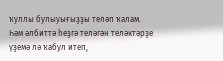ҡуллы булыуығыҙҙы теләп ҡалам. Һәм әлбиттә һеҙгә теләгән теләктәрҙе үҙемә лә ҡабул итеп,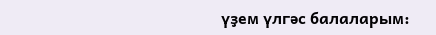үҙем үлгәс балаларым: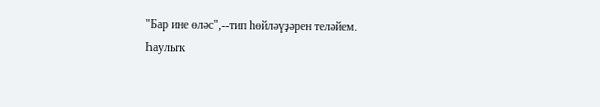"Бар ине өләс",--тип һөйләүҙәрен теләйем.
Һаулыҡ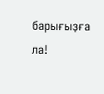барығыҙға ла!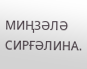МИҢЗӘЛӘ СИРҒӘЛИНА.